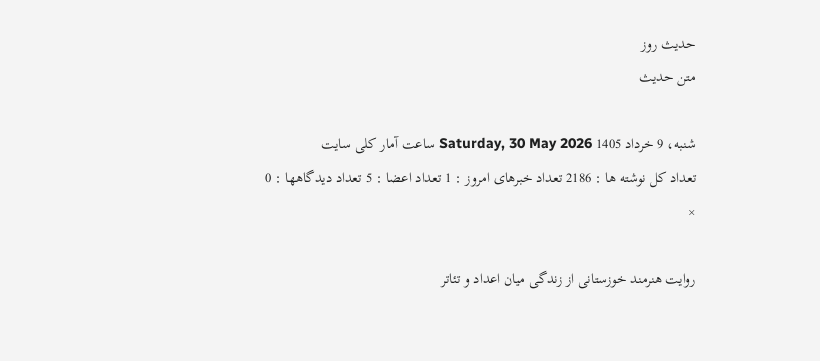حدیث روز
متن حديث

شنبه، 9 خرداد 1405 Saturday, 30 May 2026 ساعت آمار کلی سايت
تعداد کل نوشته ها : 2186 تعداد خبرهای امروز : 1 تعداد اعضا : 5 تعداد دیدگاهها : 0
×

روایت هنرمند خوزستانی از زندگی میان اعداد و تئاتر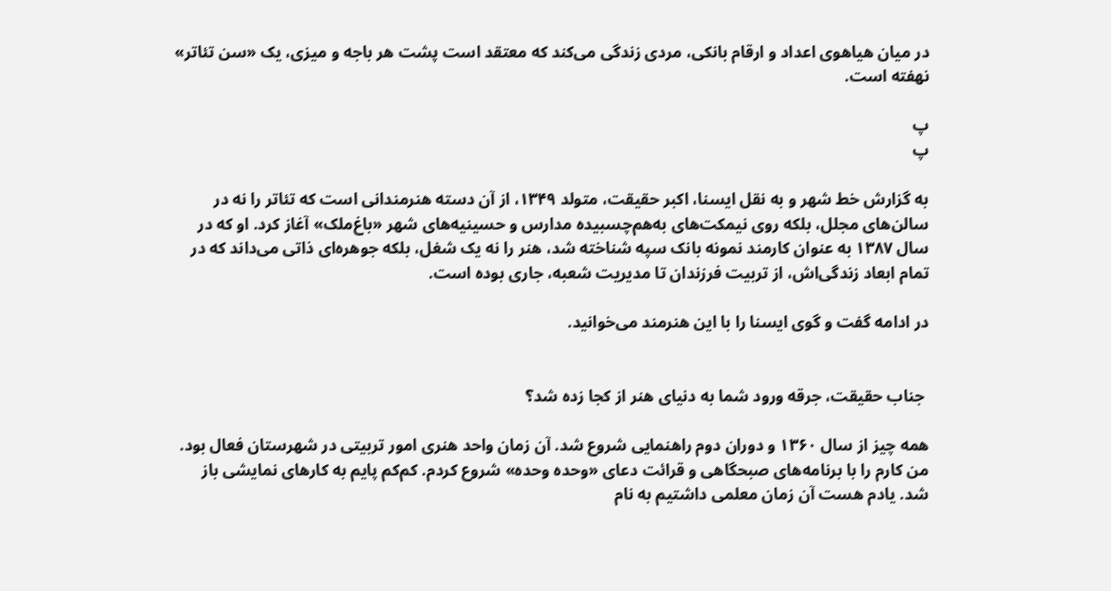در میان هیاهوی اعداد و ارقام بانکی، مردی زندگی می‌کند که معتقد است پشت هر باجه و میزی، یک «سن تئاتر» نهفته است.

پ
پ

به گزارش خط شهر و به نقل ایسنا، اکبر حقیقت، متولد ۱۳۴۹، از آن دسته هنرمندانی است که تئاتر را نه در سالن‌های مجلل، بلکه روی نیمکت‌های به‌هم‌چسبیده مدارس و حسینیه‌های شهر «باغ‌ملک» آغاز کرد. او که در سال ۱۳۸۷ به عنوان کارمند نمونه بانک سپه شناخته شد، هنر را نه یک شغل، بلکه جوهره‌ای ذاتی می‌داند که در تمام ابعاد زندگی‌اش، از تربیت فرزندان تا مدیریت شعبه، جاری بوده است.

در ادامه گفت و گوی ایسنا را با این هنرمند می‌خوانید.


 جناب حقیقت، جرقه ورود شما به دنیای هنر از کجا زده شد؟

همه چیز از سال ۱۳۶۰ و دوران دوم راهنمایی شروع شد. آن زمان واحد هنری امور تربیتی در شهرستان فعال بود. من کارم را با برنامه‌های صبحگاهی و قرائت دعای «وحده وحده» شروع کردم. کم‌کم پایم به کارهای نمایشی باز شد. یادم هست آن زمان معلمی داشتیم به نام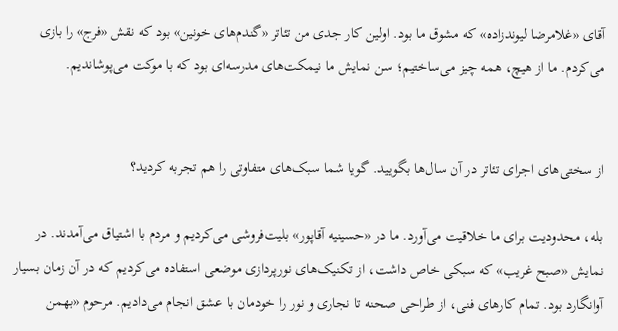آقای «غلامرضا لیوندزاده» که مشوق ما بود. اولین کار جدی من تئاتر «گندم‌های خونین» بود که نقش «فرج» را بازی می‌کردم. ما از هیچ، همه چیز می‌ساختیم؛ سن نمایش ما نیمکت‌های مدرسه‌ای بود که با موکت می‌پوشاندیم.


از سختی‌های اجرای تئاتر در آن سال‌ها بگویید. گویا شما سبک‌های متفاوتی را هم تجربه کردید؟

بله، محدودیت برای ما خلاقیت می‌آورد. ما در «حسینیه آقاپور» بلیت‌فروشی می‌کردیم و مردم با اشتیاق می‌آمدند. در نمایش «صبح غریب» که سبکی خاص داشت، از تکنیک‌های نورپردازی موضعی استفاده می‌کردیم که در آن زمان بسیار آوانگارد بود. تمام کارهای فنی، از طراحی صحنه تا نجاری و نور را خودمان با عشق انجام می‌دادیم. مرحوم «بهمن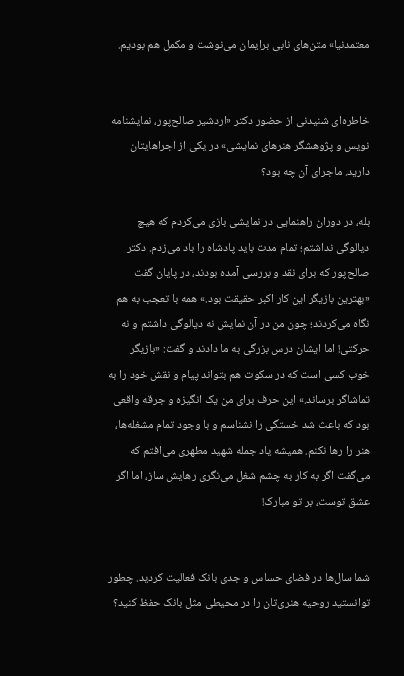معتمدنیا» متن‌های نابی برایمان می‌نوشت و مکمل هم بودیم.


خاطره‌ای شنیدنی از حضور دکتر «اردشیر صالح‌پور، نمایشنامه نویس و پژوهشگر هنرهای نمایشی» در یکی از اجراهایتان دارید. ماجرای آن چه بود؟

بله، در دوران راهنمایی در نمایشی بازی می‌کردم که هیچ دیالوگی نداشتم؛ تمام مدت باید پادشاه را باد می‌زدم. دکتر صالح‌پور که برای نقد و بررسی آمده بودند، در پایان گفت «بهترین بازیگر این کار اکبر حقیقت بود.» همه با تعجب به هم نگاه می‌کردند؛ چون من در آن نمایش نه دیالوگی داشتم و نه حرکتی! اما ایشان درس بزرگی به ما دادند و گفت: «بازیگر خوب کسی است که در سکوت هم بتواند پیام و نقش خود را به تماشاگر برساند.» این حرف برای من یک انگیزه و جرقه واقعی بود که باعث شد خستگی را نشناسم و با وجود تمام مشغله‌ها، هنر را رها نکنم. همیشه یاد جمله شهید مطهری می‌افتم که می‌گفت اگر به کار به چشم شغل می‌نگری رهایش ساز، اما اگر عشق توست، بر تو مبارک!


شما سال‌ها در فضای حساس و جدی بانک فعالیت کردید. چطور توانستید روحیه هنری‌تان را در محیطی مثل بانک حفظ کنید؟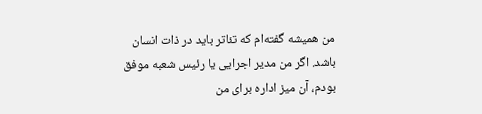من همیشه گفته‌ام که تئاتر باید در ذات انسان باشد. اگر من مدیر اجرایی یا رئیس شعبه موفق بودم، آن میز اداره برای من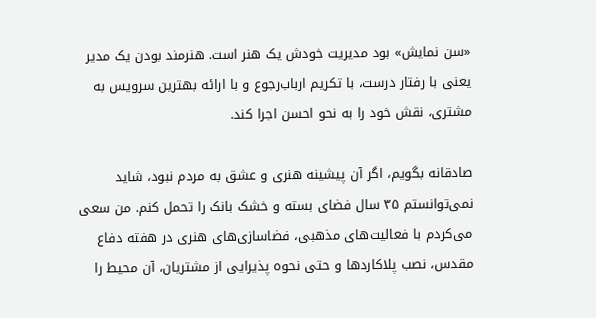«سن نمایش» بود مدیریت خودش یک هنر است. هنرمند بودن یک مدیر یعنی با رفتار درست، با تکریم ارباب‌رجوع و با ارائه بهترین سرویس به مشتری، نقش خود را به نحو احسن اجرا کند.

صادقانه بگویم، اگر آن پیشینه هنری و عشق به مردم نبود، شاید نمی‌توانستم ۳۵ سال فضای بسته و خشک بانک را تحمل کنم. من سعی می‌کردم با فعالیت‌های مذهبی، فضاسازی‌های هنری در هفته دفاع مقدس، نصب پلاکاردها و حتی نحوه پذیرایی از مشتریان، آن محیط را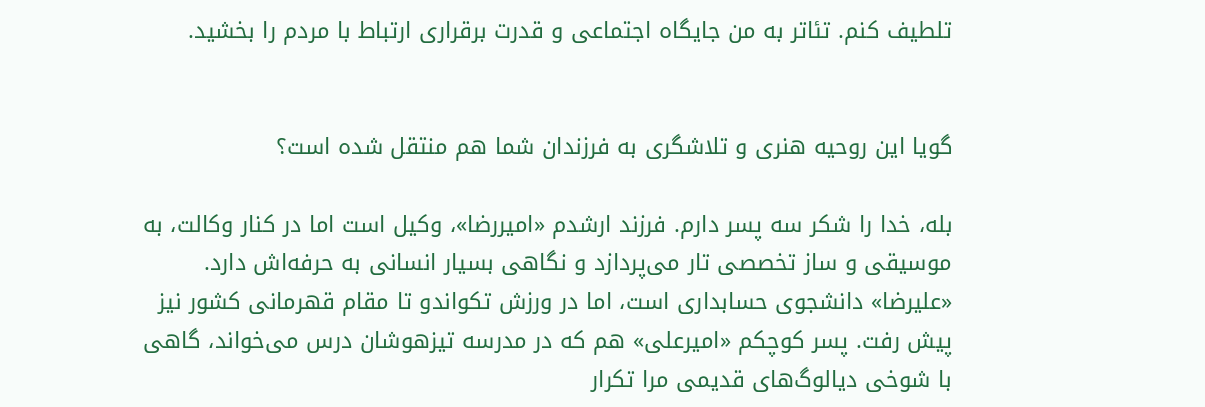تلطیف کنم. تئاتر به من جایگاه اجتماعی و قدرت برقراری ارتباط با مردم را بخشید.


گویا این روحیه هنری و تلاشگری به فرزندان شما هم منتقل شده است؟

بله، خدا را شکر سه پسر دارم. فرزند ارشدم «امیررضا»، وکیل است اما در کنار وکالت، به موسیقی و ساز تخصصی تار می‌پردازد و نگاهی بسیار انسانی به حرفه‌اش دارد. «علیرضا» دانشجوی حسابداری است، اما در ورزش تکواندو تا مقام قهرمانی کشور نیز پیش رفت. پسر کوچکم «امیرعلی» هم که در مدرسه تیزهوشان درس می‌خواند، گاهی با شوخی دیالوگ‌های قدیمی مرا تکرار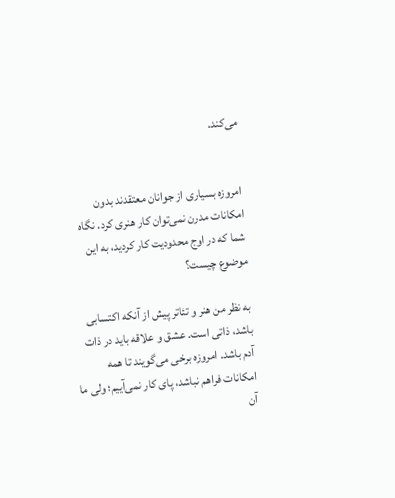می‌کند.


امروزه بسیاری از جوانان معتقدند بدون امکانات مدرن نمی‌توان کار هنری کرد. نگاه شما که در اوج محدودیت کار کردید، به این موضوع چیست؟

به نظر من هنر و تئاتر پیش از آنکه اکتسابی باشد، ذاتی است. عشق و علاقه باید در ذات آدم باشد. امروزه برخی می‌گویند تا همه امکانات فراهم نباشد، پای کار نمی‌آییم؛ ولی ما آن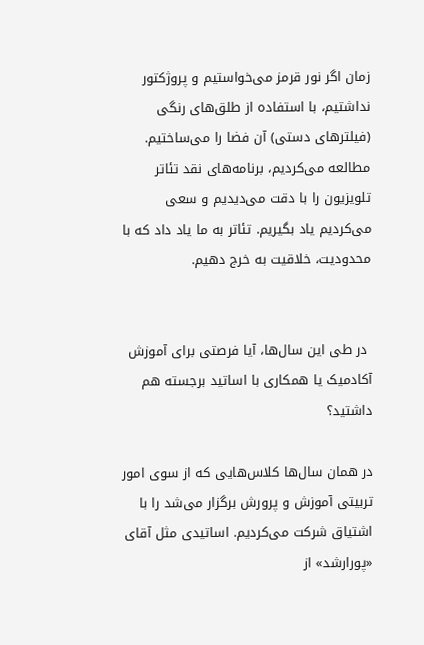زمان اگر نور قرمز می‌خواستیم و پروژکتور نداشتیم، با استفاده از طلق‌های رنگی (فیلترهای دستی) آن فضا را می‌ساختیم. مطالعه می‌کردیم، برنامه‌های نقد تئاتر تلویزیون را با دقت می‌دیدیم و سعی می‌کردیم یاد بگیریم. تئاتر به ما یاد داد که با محدودیت، خلاقیت به خرج دهیم.


 در طی این سال‌ها، آیا فرصتی برای آموزش آکادمیک یا همکاری با اساتید برجسته هم داشتید؟

در همان سال‌ها کلاس‌هایی که از سوی امور تربیتی آموزش و پرورش برگزار می‌شد را با اشتیاق شرکت می‌کردیم. اساتیدی مثل آقای «پورارشد» از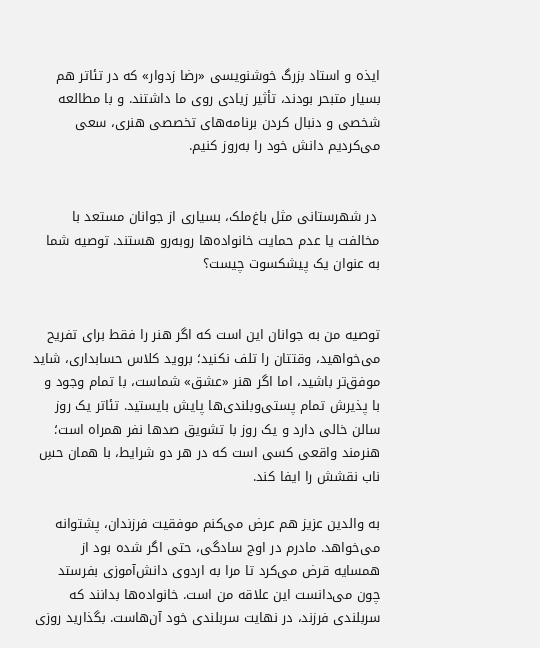ایذه و استاد بزرگ خوشنویسی «رضا زدوار» که در تئاتر هم بسیار متبحر بودند، تأثیر زیادی روی ما داشتند. و با مطالعه شخصی و دنبال کردن برنامه‌های تخصصی هنری، سعی می‌کردیم دانش خود را به‌روز کنیم.


 در شهرستانی مثل باغ‌ملک، بسیاری از جوانان مستعد با مخالفت یا عدم حمایت خانواده‌ها روبه‌رو هستند. توصیه شما به عنوان یک پیشکسوت چیست؟


توصیه من به جوانان این است که اگر هنر را فقط برای تفریح می‌خواهید، وقتتان را تلف نکنید؛ بروید کلاس حسابداری، شاید موفق‌تر باشید، اما اگر هنر «عشق» شماست، با تمام وجود و با پذیرش تمام پستی‌وبلندی‌ها پایش بایستید. تئاتر یک روز سالن خالی دارد و یک روز با تشویق صدها نفر همراه است؛ هنرمند واقعی کسی است که در هر دو شرایط، با همان حسِ ناب نقشش را ایفا کند.

به والدین عزیز هم عرض می‌کنم موفقیت فرزندان، پشتوانه می‌خواهد. مادرم در اوج سادگی، حتی اگر شده بود از همسایه قرض می‌کرد تا مرا به اردوی دانش‌آموزی بفرستد چون می‌دانست این علاقه من است. خانواده‌ها بدانند که سربلندی فرزند، در نهایت سربلندی خود آن‌هاست. بگذارید روزی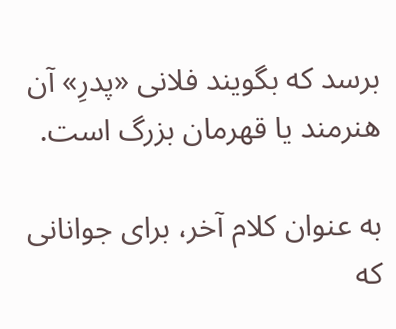برسد که بگویند فلانی «پدرِ» آن هنرمند یا قهرمان بزرگ است.

به عنوان کلام آخر، برای جوانانی که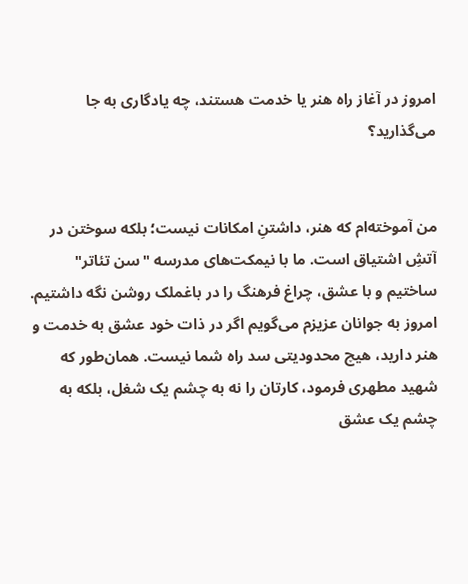امروز در آغاز راه هنر یا خدمت هستند، چه یادگاری به جا می‌گذارید؟


من آموخته‌ام که هنر، داشتنِ امکانات نیست؛ بلکه سوختن در آتشِ اشتیاق است. ما با نیمکت‌های مدرسه "سن تئاتر" ساختیم و با عشق، چراغ فرهنگ را در باغملک روشن نگه داشتیم. امروز به جوانان عزیزم می‌گویم اگر در ذات خود عشق به خدمت و هنر دارید، هیچ محدودیتی سد راه شما نیست. همان‌طور که شهید مطهری فرمود، کارتان را نه به چشم یک شغل، بلکه به چشم یک عشق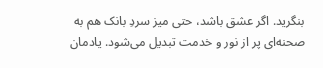بنگرید. اگر عشق باشد، حتی میز سردِ بانک هم به صحنه‌ای پر از نور و خدمت تبدیل می‌شود. یادمان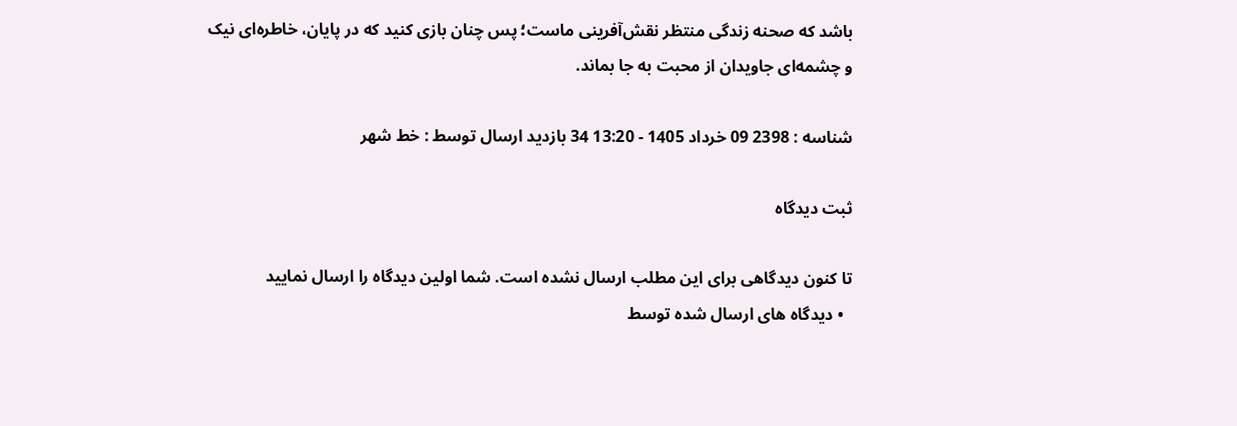باشد که صحنه زندگی منتظر نقش‌آفرینی ماست؛ پس چنان بازی کنید که در پایان، خاطره‌ای نیک و چشمه‌ای جاویدان از محبت به جا بماند.

شناسه : 2398 09 خرداد 1405 - 13:20 34 بازدید ارسال توسط : خط شهر

ثبت دیدگاه

تا کنون دیدگاهی برای این مطلب ارسال نشده است. شما اولین دیدگاه را ارسال نمایید
  • دیدگاه های ارسال شده توسط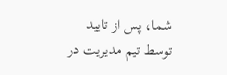شما، پس از تایید توسط تیم مدیریت در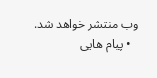وب منتشر خواهد شد.
  • پیام هایی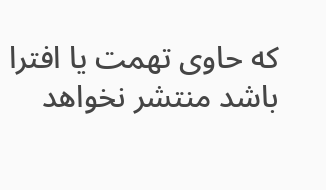که حاوی تهمت یا افترا باشد منتشر نخواهد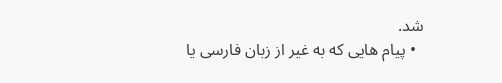شد.
  • پیام هایی که به غیر از زبان فارسی یا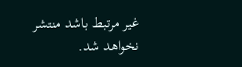غیر مرتبط باشد منتشر نخواهد شد.